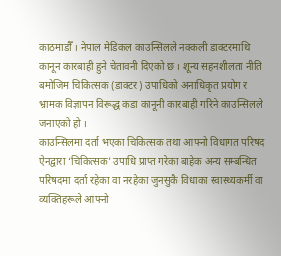काठमाडौँ । नेपाल मेडिकल काउन्सिलले नक्कली डाक्टरमाथि कानून कारबाही हुने चेतावनी दिएको छ । शून्य सहनशीलता नीति बमोजिम चिकित्सक (डाक्टर) उपाधिको अनाधिकृत प्रयोग र भ्रामक विज्ञापन विरूद्ध कडा कानूनी कारबाही गरिने काउन्सिलले जनाएको हो ।
काउन्सिलमा दर्ता भएका चिकित्सक तथा आफ्नो विधागत परिषद ऐनद्वारा ‘चिकित्सक’ उपाधि प्राप्त गरेका बाहेक अन्य सम्बन्धित परिषदमा दर्ता रहेका वा नरहेका जुनसुकै विधाका स्वास्थ्यकर्मी वा व्यक्तिहरूले आफ्नो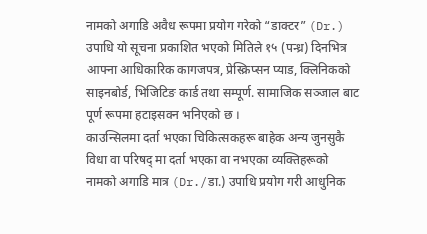नामको अगाडि अवैध रूपमा प्रयोग गरेको “डाक्टर” (Dr.) उपाधि यो सूचना प्रकाशित भएको मितिले १५ (पन्ध्र) दिनभित्र आफ्ना आधिकारिक कागजपत्र, प्रेस्क्रिप्सन प्याड, क्लिनिकको साइनबोर्ड, भिजिटिङ कार्ड तथा सम्पूर्ण. सामाजिक सञ्जाल बाट पूर्ण रूपमा हटाइसक्न भनिएको छ ।
काउन्सिलमा दर्ता भएका चिकित्सकहरू बाहेक अन्य जुनसुकै विधा वा परिषद् मा दर्ता भएका वा नभएका व्यक्तिहरूको नामको अगाडि मात्र (Dr./डा.) उपाधि प्रयोग गरी आधुनिक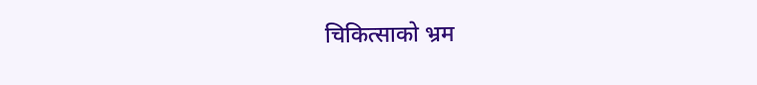चिकित्साको भ्रम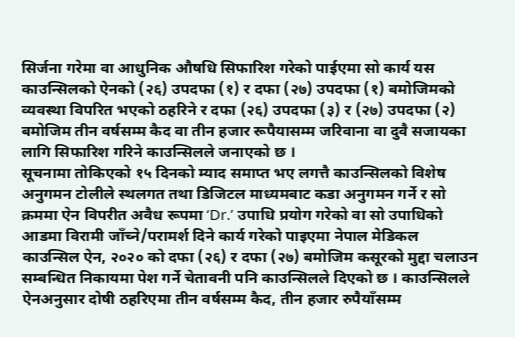सिर्जना गरेमा वा आधुनिक औषधि सिफारिश गरेको पाईएमा सो कार्य यस काउन्सिलको ऐनको (२६) उपदफा (१) र दफा (२७) उपदफा (१) बमोजिमको व्यवस्था विपरित भएको ठहरिने र दफा (२६) उपदफा (३) र (२७) उपदफा (२) बमोजिम तीन वर्षसम्म कैद वा तीन हजार रूपैयासम्म जरिवाना वा दुवै सजायका लागि सिफारिश गरिने काउन्सिलले जनाएको छ ।
सूचनामा तोकिएको १५ दिनको म्याद समाप्त भए लगत्तै काउन्सिलको विशेष अनुगमन टोलीले स्थलगत तथा डिजिटल माध्यमबाट कडा अनुगमन गर्ने र सो क्रममा ऐन विपरीत अवैध रूपमा ‘Dr.’ उपाधि प्रयोग गरेको वा सो उपाधिको आडमा विरामी जाँच्ने/परामर्श दिने कार्य गरेको पाइएमा नेपाल मेडिकल काउन्सिल ऐन, २०२० को दफा (२६) र दफा (२७) बमोजिम कसूरको मुद्दा चलाउन सम्बन्धित निकायमा पेश गर्ने चेतावनी पनि काउन्सिलले दिएको छ । काउन्सिलले ऐनअनुसार दोषी ठहरिएमा तीन वर्षसम्म कैद, तीन हजार रुपैयाँसम्म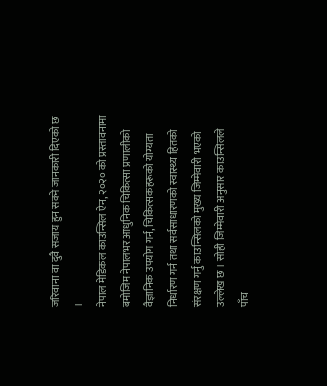जरिवाना वा दुवै सजाय हुन सक्ने जानकारी दिएको छ ।
नेपाल मेडिकल काउन्सिल ऐन, २०२० को प्रस्तावनामा बमोजिम नेपालभर आधुनिक चिकित्सा प्रणालीको वैज्ञानिक उपयोग गर्न, चिकित्सकहरूको योग्यता निर्धारण गर्न तथा सर्वसाधारणको स्वास्थ्य हितको संरक्षण गर्नु काउन्सिलको मुख्य जिम्मेवारी भएको उल्लेख छ । सोही जिम्मेवारी अनुसार काउन्सिलले पाँच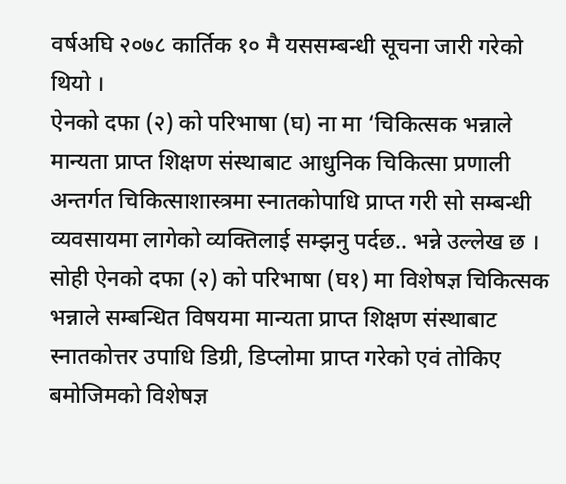वर्षअघि २०७८ कार्तिक १० मै यससम्बन्धी सूचना जारी गरेको थियो ।
ऐनको दफा (२) को परिभाषा (घ) ना मा ‘चिकित्सक भन्नाले मान्यता प्राप्त शिक्षण संस्थाबाट आधुनिक चिकित्सा प्रणाली अन्तर्गत चिकित्साशास्त्रमा स्नातकोपाधि प्राप्त गरी सो सम्बन्धी व्यवसायमा लागेको व्यक्तिलाई सम्झनु पर्दछ.. भन्ने उल्लेख छ । सोही ऐनको दफा (२) को परिभाषा (घ१) मा विशेषज्ञ चिकित्सक भन्नाले सम्बन्धित विषयमा मान्यता प्राप्त शिक्षण संस्थाबाट स्नातकोत्तर उपाधि डिग्री, डिप्लोमा प्राप्त गरेको एवं तोकिए बमोजिमको विशेषज्ञ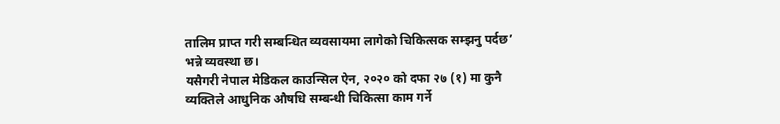तालिम प्राप्त गरी सम्बन्धित व्यवसायमा लागेको चिकित्सक सम्झनु पर्दछ’ भन्ने व्यवस्था छ।
यसैगरी नेपाल मेडिकल काउन्सिल ऐन, २०२० को दफा २७ (१) मा कुनै व्यक्तिले आधुनिक औषधि सम्बन्धी चिकित्सा काम गर्ने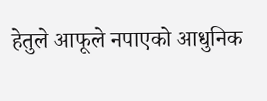हेतुले आफूले नपाएको आधुनिक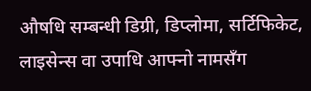औषधि सम्बन्धी डिग्री, डिप्लोमा, सर्टिफिकेट, लाइसेन्स वा उपाधि आफ्नो नामसँग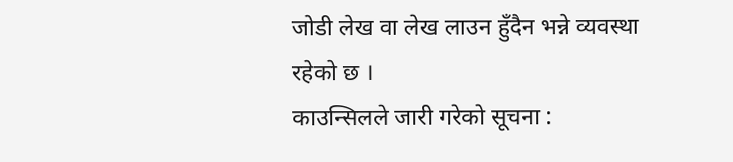जोडी लेख वा लेख लाउन हुँदैन भन्ने व्यवस्था रहेको छ ।
काउन्सिलले जारी गरेको सूचना :